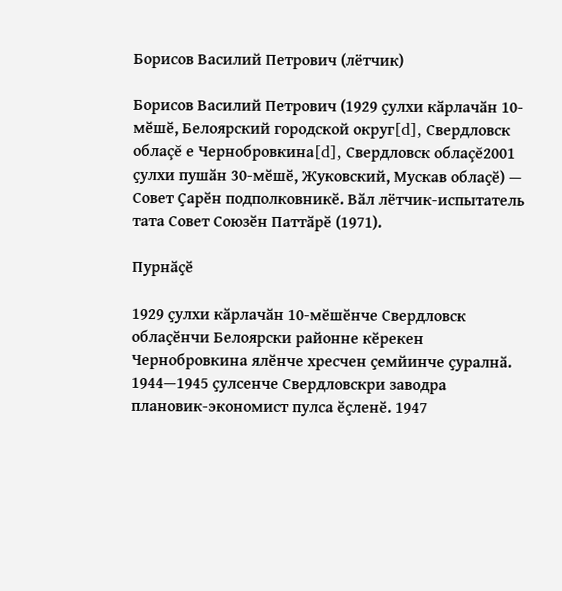Борисов Василий Петрович (лётчик)

Борисов Василий Петрович (1929 ҫулхи кӑрлачӑн 10-мӗшӗ, Белоярский городской округ[d], Свердловск облаçĕ е Чернобровкина[d], Свердловск облаçĕ2001 ҫулхи пушӑн 30-мӗшӗ, Жуковский, Мускав облаҫӗ) — Совет Ҫарӗн подполковникӗ. Вӑл лётчик-испытатель тата Совет Союзӗн Паттӑрӗ (1971).

Пурнӑҫӗ

1929 ҫулхи кӑрлачӑн 10-мӗшӗнче Свердловск облаҫӗнчи Белоярски районне кӗрекен Чернобровкина ялӗнче хресчен ҫемйинче ҫуралнӑ. 1944—1945 ҫулсенче Свердловскри заводра плановик-экономист пулса ӗҫленӗ. 1947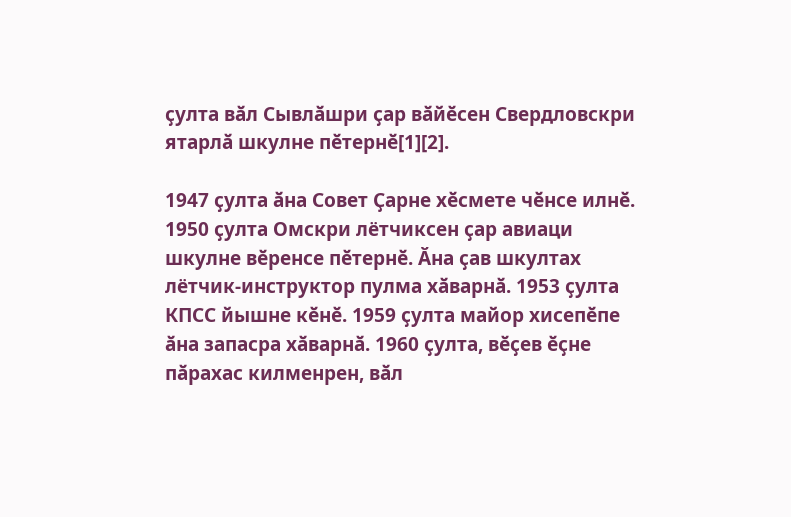ҫулта вӑл Сывлӑшри ҫар вӑйӗсен Свердловскри ятарлӑ шкулне пӗтернӗ[1][2].

1947 ҫулта ӑна Совет Ҫарне хӗсмете чӗнсе илнӗ. 1950 ҫулта Омскри лётчиксен ҫар авиаци шкулне вӗренсе пӗтернӗ. Ӑна ҫав шкултах лётчик-инструктор пулма хӑварнӑ. 1953 ҫулта КПСС йышне кӗнӗ. 1959 ҫулта майор хисепӗпе ӑна запасра хӑварнӑ. 1960 ҫулта, вӗҫев ӗҫне пӑрахас килменрен, вӑл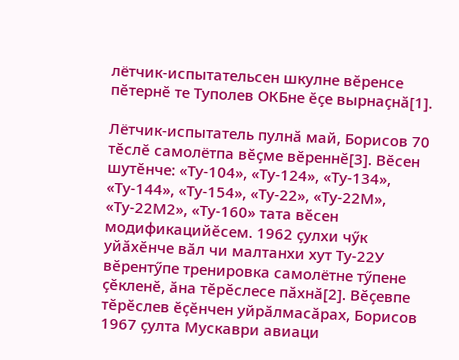лётчик-испытательсен шкулне вӗренсе пӗтернӗ те Туполев ОКБне ӗҫе вырнаҫнӑ[1].

Лётчик-испытатель пулнӑ май, Борисов 70 тӗслӗ самолётпа вӗҫме вӗреннӗ[3]. Вӗсен шутӗнче: «Ту-104», «Ту-124», «Ту-134», «Ту-144», «Ту-154», «Ту-22», «Ту-22М», «Ту-22М2», «Ту-160» тата вӗсен модификацийӗсем. 1962 ҫулхи чӳк уйӑхӗнче вӑл чи малтанхи хут Ту-22У вӗрентӳпе тренировка самолётне тӳпене ҫӗкленӗ, ӑна тӗрӗслесе пӑхнӑ[2]. Вӗҫевпе тӗрӗслев ӗҫӗнчен уйрӑлмасӑрах, Борисов 1967 ҫулта Мускаври авиаци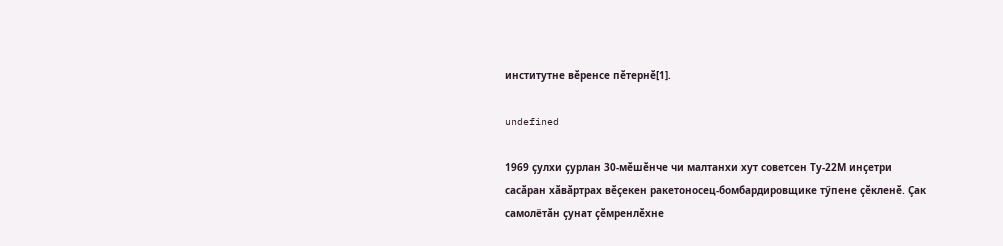институтне вӗренсе пӗтернӗ[1].

undefined

1969 ҫулхи ҫурлан 30-мӗшӗнче чи малтанхи хут советсен Ту-22М инҫетри сасӑран хӑвӑртрах вӗҫекен ракетоносец-бомбардировщике тӳпене ҫӗкленӗ. Ҫак самолётӑн ҫунат ҫӗмренлӗхне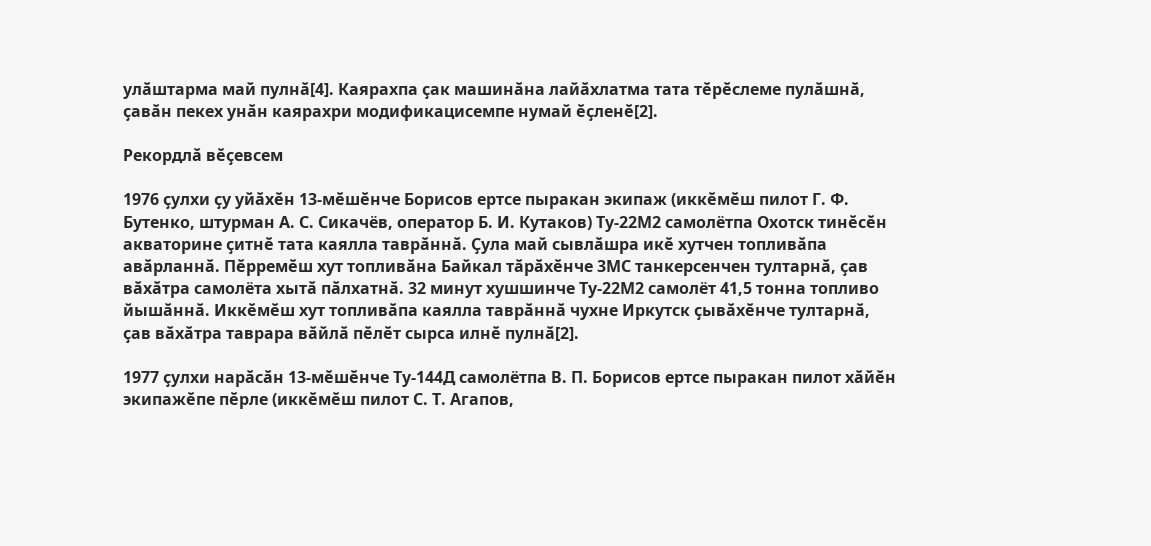улӑштарма май пулнӑ[4]. Каярахпа ҫак машинӑна лайӑхлатма тата тӗрӗслеме пулӑшнӑ, ҫавӑн пекех унӑн каярахри модификацисемпе нумай ӗҫленӗ[2].

Рекордлӑ вӗҫевсем

1976 ҫулхи ҫу уйӑхӗн 13-мӗшӗнче Борисов ертсе пыракан экипаж (иккӗмӗш пилот Г. Ф. Бутенко, штурман А. С. Сикачёв, оператор Б. И. Кутаков) Ту-22М2 самолётпа Охотск тинӗсӗн акваторине ҫитнӗ тата каялла таврӑннӑ. Ҫула май сывлӑшра икӗ хутчен топливӑпа авӑрланнӑ. Пӗрремӗш хут топливӑна Байкал тӑрӑхӗнче 3МС танкерсенчен тултарнӑ, ҫав вӑхӑтра самолёта хытӑ пӑлхатнӑ. 32 минут хушшинче Ту-22М2 самолёт 41,5 тонна топливо йышӑннӑ. Иккӗмӗш хут топливӑпа каялла таврӑннӑ чухне Иркутск ҫывӑхӗнче тултарнӑ, ҫав вӑхӑтра таврара вӑйлӑ пӗлӗт сырса илнӗ пулнӑ[2].

1977 ҫулхи нарӑсӑн 13-мӗшӗнче Ту-144Д самолётпа В. П. Борисов ертсе пыракан пилот хӑйӗн экипажӗпе пӗрле (иккӗмӗш пилот С. Т. Агапов,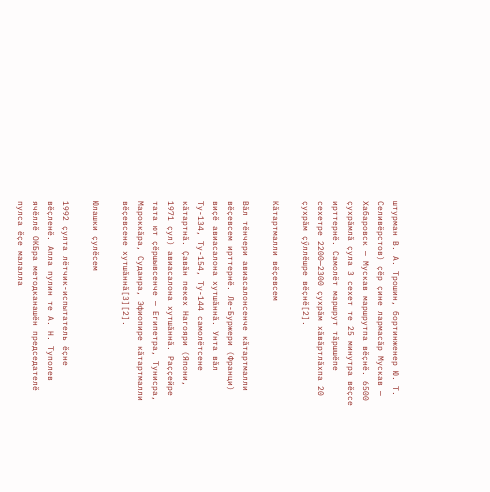штурман В. А. Трошин, бортинженер Ю. Т. Селивёрстов) ҫӗр ҫине лармасӑр Мускав — Хабаровск — Мускав маршрутпа вӗҫнӗ. 6500 ҫухрӑмлӑ ҫула 3 сехет те 25 минутра вӗҫсе ирттернӗ. Самолёт маршрут тӑршшӗпе сехетре 2200—2300 ҫухрӑм хӑвӑртлӑхпа 20 ҫухрӑм ҫӳллӗшре вӗҫнӗ[2].

Кӑтартмалли вӗҫевсем

Вӑл тӗнчери авиасалонсенче кӑтартмалли вӗҫевсем ирттернӗ. Ле-Буржери (Франци) виҫӗ авиасалона хутшӑннӑ. Унта вӑл Ту-134, Ту-154, Ту-144 самолётсене кӑтартнӑ. Ҫавӑн пекех Нагояри (Япони, 1971 ҫул) авиасалона хутшӑннӑ. Раҫҫейре тата ют ҫӗршывсенче — Египетра, Тунисра, Мароккӑра, Суданра, Эфиопире кӑтартмалли вӗҫевсене хутшӑннӑ[3][2].

Юлашки ҫулӗсем

1992 ҫулта лётчик-испытатель ӗҫне вӗҫленӗ. Апла пулин те А. Н. Туполев ячӗллӗ ОКБра методканашӗн председателӗ пулса ӗҫе малалла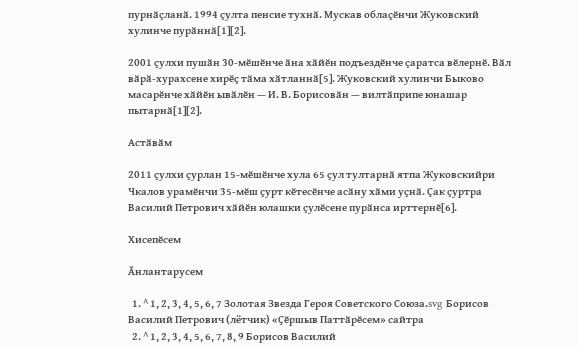пурнӑҫланӑ. 1994 ҫулта пенсие тухнӑ. Мускав облаҫӗнчи Жуковский хулинче пурӑннӑ[1][2].

2001 ҫулхи пушӑн 30-мӗшӗнче ӑна хӑйӗн подъездӗнче ҫаратса вӗлернӗ. Вӑл вӑрӑ-хурахсене хирӗҫ тӑма хӑтланнӑ[5]. Жуковский хулинчи Быково масарӗнче хӑйӗн ывӑлӗн — И. В. Борисовӑн — вилтӑприпе юнашар пытарнӑ[1][2].

Астӑвӑм

2011 ҫулхи ҫурлан 15-мӗшӗнче хула 65 ҫул тултарнӑ ятпа Жуковскийри Чкалов урамӗнчи 35-мӗш ҫурт кӗтесӗнче асӑну хӑми уҫнӑ. Ҫак ҫуртра Василий Петрович хӑйӗн юлашки ҫулӗсене пурӑнса ирттернӗ[6].

Хисепӗсем

Ӑнлантарусем

  1. ^ 1, 2, 3, 4, 5, 6, 7 Золотая Звезда Героя Советского Союза.svg Борисов Василий Петрович (лётчик) «Ҫӗршыв Паттӑрӗсем» сайтра
  2. ^ 1, 2, 3, 4, 5, 6, 7, 8, 9 Борисов Василий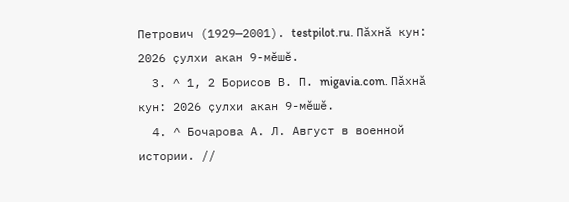Петрович (1929—2001). testpilot.ru. Пӑхнӑ кун: 2026 ҫулхи акан 9-мӗшӗ.
  3. ^ 1, 2 Борисов В. П. migavia.com. Пӑхнӑ кун: 2026 ҫулхи акан 9-мӗшӗ.
  4. ^ Бочарова А. Л. Август в военной истории. //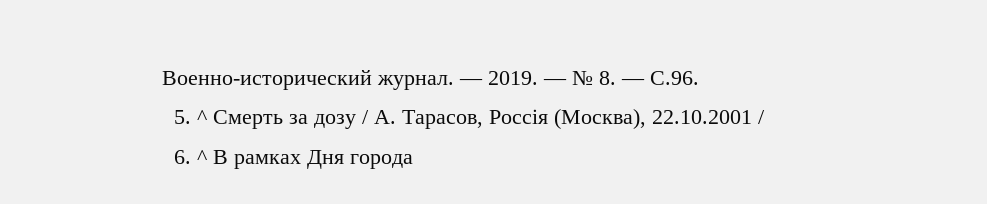Военно-исторический журнал. — 2019. — № 8. — С.96.
  5. ^ Смерть за дозу / А. Тарасов, Россія (Москва), 22.10.2001 /
  6. ^ В рамках Дня города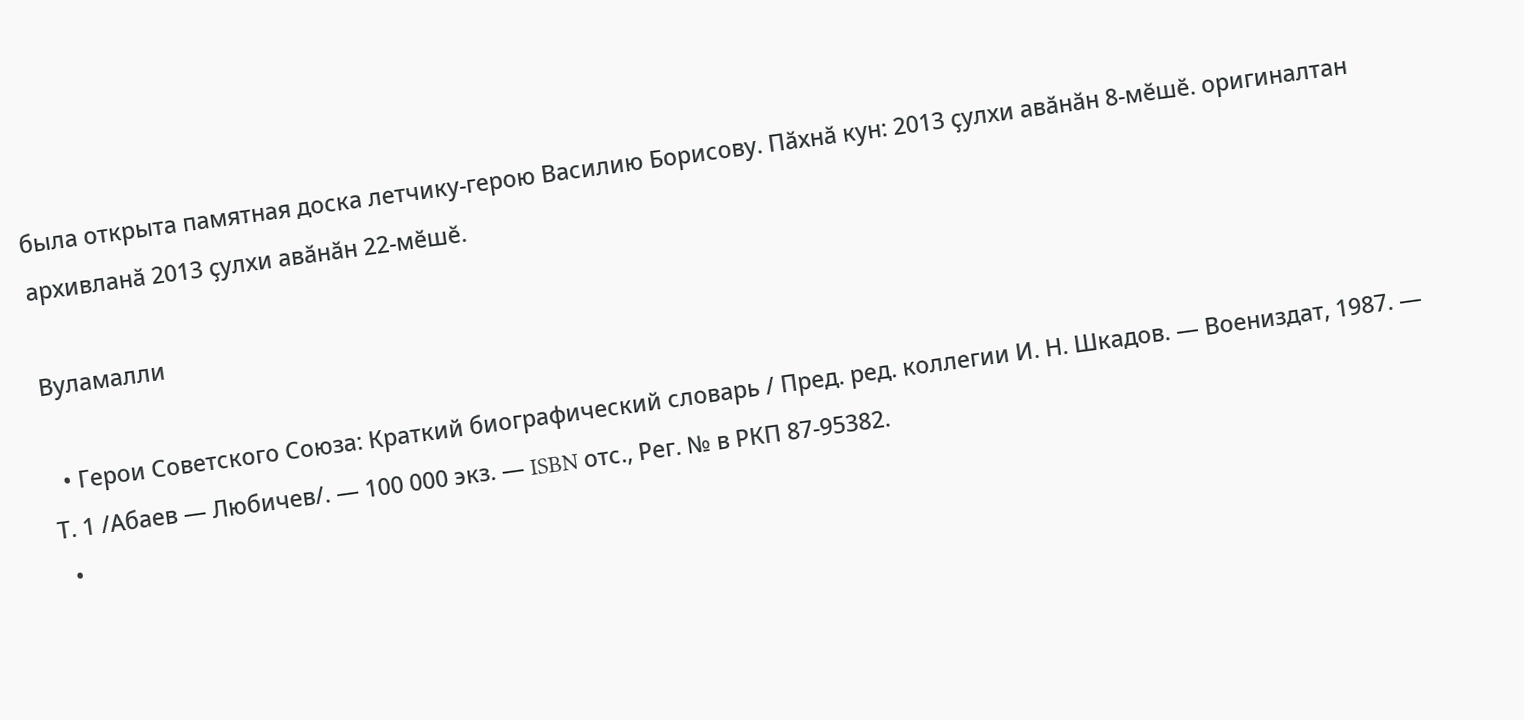была открыта памятная доска летчику-герою Василию Борисову. Пӑхнӑ кун: 2013 ҫулхи авӑнӑн 8-мӗшӗ. оригиналтан архивланӑ 2013 ҫулхи авӑнӑн 22-мӗшӗ.

Вуламалли

  • Герои Советского Союза: Краткий биографический словарь / Пред. ред. коллегии И. Н. Шкадов. — Воениздат, 1987. — Т. 1 /Абаев — Любичев/. — 100 000 экз. — ISBN отс., Рег. № в РКП 87-95382.
  •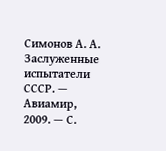Симонов А. А. Заслуженные испытатели СССР. — Авиамир, 2009. — С.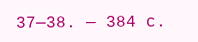37—38. — 384 с.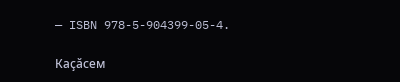— ISBN 978-5-904399-05-4.

Каҫӑсем